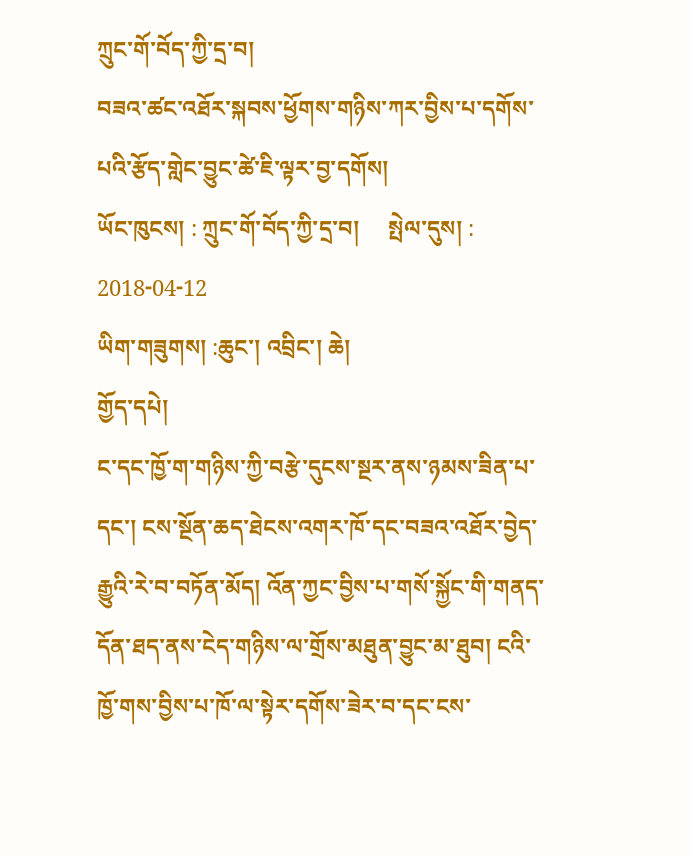ཀྲུང་གོ་བོད་ཀྱི་དྲ་བ།
བཟའ་ཚང་འཐོར་སྐབས་ཕྱོགས་གཉིས་ཀར་བྱིས་པ་དགོས་པའི་རྩོད་གླེང་བྱུང་ཚེ་ཇི་ལྟར་བྱ་དགོས།
ཡོང་ཁུངས། : ཀྲུང་གོ་བོད་ཀྱི་དྲ་བ།     སྤེལ་དུས། : 2018-04-12
ཡིག་གཟུགས། :ཆུང་། འབྲིང་། ཆེ།
གྱོད་དཔེ།
ང་དང་ཁྱོ་ག་གཉིས་ཀྱི་བརྩེ་དུངས་སྔར་ནས་ཉམས་ཟིན་པ་དང་། ངས་སྔོན་ཆད་ཐེངས་འགར་ཁོ་དང་བཟའ་འཐོར་བྱེད་རྒྱུའི་རེ་བ་བཏོན་མོད། འོན་ཀྱང་བྱིས་པ་གསོ་སྐྱོང་གི་གནད་དོན་ཐད་ནས་ངེད་གཉིས་ལ་གྲོས་མཐུན་བྱུང་མ་ཐུབ། ངའི་ཁྱོ་གས་བྱིས་པ་ཁོ་ལ་སྟེར་དགོས་ཟེར་བ་དང་ངས་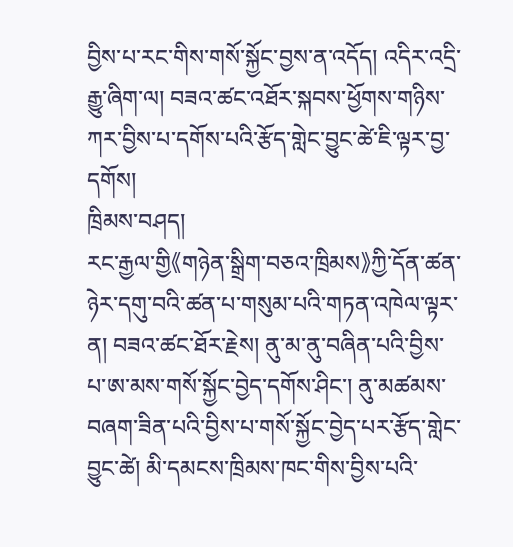བྱིས་པ་རང་གིས་གསོ་སྐྱོང་བྱས་ན་འདོད། འདིར་འདྲི་རྒྱུ་ཞིག་ལ། བཟའ་ཚང་འཐོར་སྐབས་ཕྱོགས་གཉིས་ཀར་བྱིས་པ་དགོས་པའི་རྩོད་གླེང་བྱུང་ཚེ་ཇི་ལྟར་བྱ་དགོས།
ཁྲིམས་བཤད།
རང་རྒྱལ་གྱི《གཉེན་སྒྲིག་བཅའ་ཁྲིམས》ཀྱི་དོན་ཚན་ཉེར་དགུ་བའི་ཚན་པ་གསུམ་པའི་གཏན་འཁེལ་ལྟར་ན། བཟའ་ཚང་ཐོར་རྗེས། ནུ་མ་ནུ་བཞིན་པའི་བྱིས་པ་ཨ་མས་གསོ་སྐྱོང་བྱེད་དགོས་ཤིང་། ནུ་མཚམས་བཞག་ཟིན་པའི་བྱིས་པ་གསོ་སྐྱོང་བྱེད་པར་རྩོད་གླེང་བྱུང་ཚེ། མི་དམངས་ཁྲིམས་ཁང་གིས་བྱིས་པའི་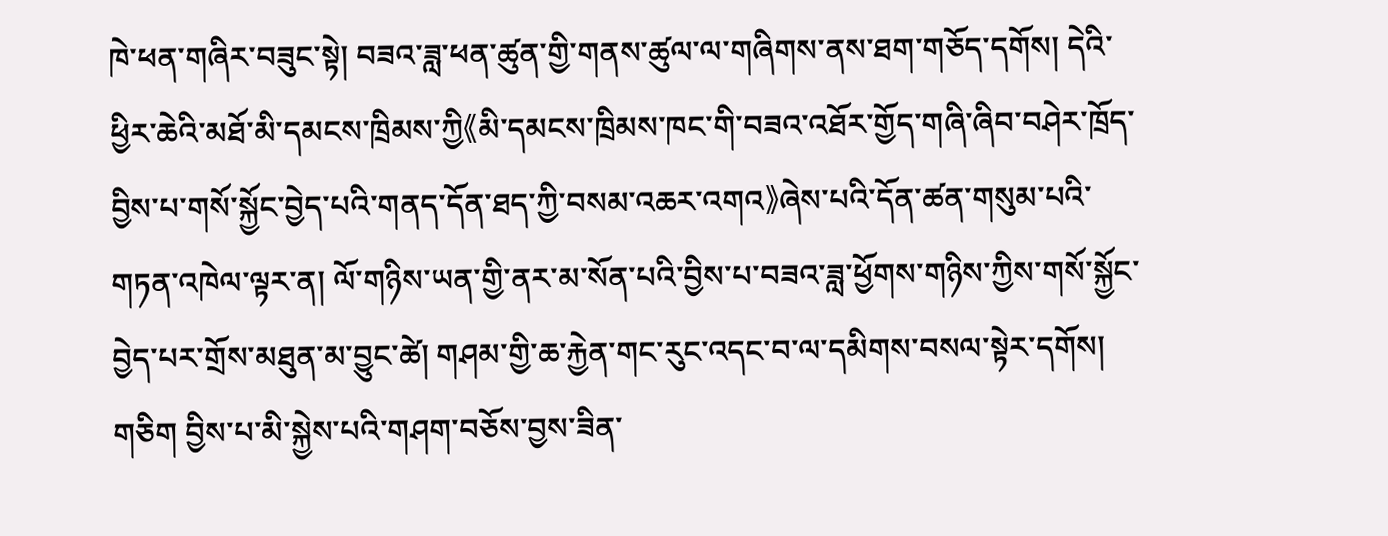ཁེ་ཕན་གཞིར་བཟུང་སྟེ། བཟའ་ཟླ་ཕན་ཚུན་གྱི་གནས་ཚུལ་ལ་གཞིགས་ནས་ཐག་གཅོད་དགོས། དེའི་ཕྱིར་ཆེའི་མཐོ་མི་དམངས་ཁྲིམས་ཀྱི《མི་དམངས་ཁྲིམས་ཁང་གི་བཟའ་འཐོར་གྱོད་གཞི་ཞིབ་བཤེར་ཁྲོད་བྱིས་པ་གསོ་སྐྱོང་བྱེད་པའི་གནད་དོན་ཐད་ཀྱི་བསམ་འཆར་འགའ》ཞེས་པའི་དོན་ཚན་གསུམ་པའི་གཏན་འཁེལ་ལྟར་ན། ལོ་གཉིས་ཡན་གྱི་ནར་མ་སོན་པའི་བྱིས་པ་བཟའ་ཟླ་ཕྱོགས་གཉིས་ཀྱིས་གསོ་སྐྱོང་བྱེད་པར་གྲོས་མཐུན་མ་བྱུང་ཚེ། གཤམ་གྱི་ཆ་རྐྱེན་གང་རུང་འདང་བ་ལ་དམིགས་བསལ་སྟེར་དགོས།
གཅིག བྱིས་པ་མི་སྐྱེས་པའི་གཤག་བཅོས་བྱས་ཟིན་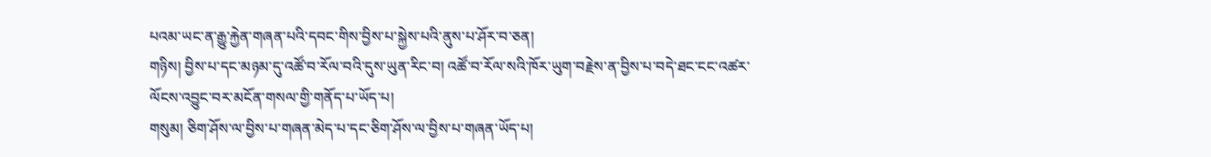པའམ་ཡང་ན་རྒྱུ་རྐྱེན་གཞན་པའི་དབང་གིས་བྱིས་པ་སྐྱེས་པའི་ནུས་པ་ཤོར་བ་ཅན།
གཉིས། བྱིས་པ་དང་མཉམ་དུ་འཚོ་བ་རོལ་བའི་དུས་ཡུན་རིང་བ། འཚོ་བ་རོལ་སའི་ཁོར་ཡུག་བརྗེས་ན་བྱིས་པ་བདེ་ཐང་ངང་འཚར་ལོངས་འབྱུང་བར་མངོན་གསལ་གྱི་གནོད་པ་ཡོད་པ།
གསུམ། ཅིག་ཤོས་ལ་བྱིས་པ་གཞན་མེད་པ་དང་ཅིག་ཤོས་ལ་བྱིས་པ་གཞན་ཡོད་པ།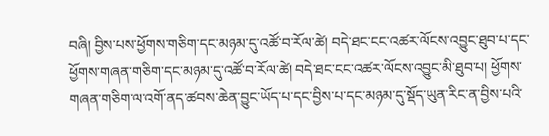བཞི། བྱིས་པས་ཕྱོགས་གཅིག་དང་མཉམ་དུ་འཚོ་བ་རོལ་ཚེ། བདེ་ཐང་ངང་འཚར་ལོངས་འབྱུང་ཐུབ་པ་དང་ཕྱོགས་གཞན་གཅིག་དང་མཉམ་དུ་འཚོ་བ་རོལ་ཚེ། བདེ་ཐང་ངང་འཚར་ལོངས་འབྱུང་མི་ཐུབ་པ། ཕྱོགས་གཞན་གཅིག་ལ་འགོ་ནད་ཚབས་ཆེན་བྱུང་ཡོད་པ་དང་བྱིས་པ་དང་མཉམ་དུ་སྡོད་ཡུན་རིང་ན་བྱིས་པའི་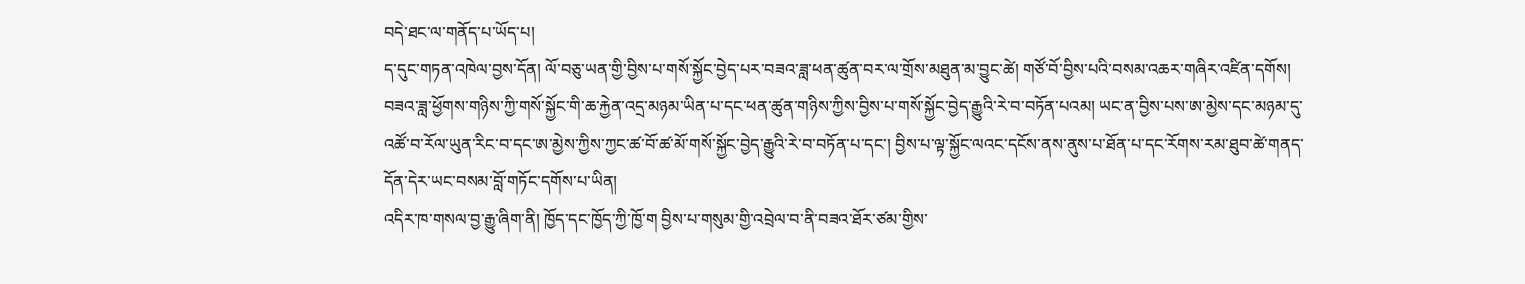བདེ་ཐང་ལ་གནོད་པ་ཡོད་པ།
ད་དུང་གཏན་འཁེལ་བྱས་དོན། ལོ་བཅུ་ཡན་གྱི་བྱིས་པ་གསོ་སྐྱོང་བྱེད་པར་བཟའ་ཟླ་ཕན་ཚུན་བར་ལ་གྲོས་མཐུན་མ་བྱུང་ཚེ། གཙོ་བོ་བྱིས་པའི་བསམ་འཆར་གཞིར་འཛིན་དགོས། བཟའ་ཟླ་ཕྱོགས་གཉིས་ཀྱི་གསོ་སྐྱོང་གི་ཆ་རྐྱེན་འདྲ་མཉམ་ཡིན་པ་དང་ཕན་ཚུན་གཉིས་ཀྱིས་བྱིས་པ་གསོ་སྐྱོང་བྱེད་རྒྱུའི་རེ་བ་བཏོན་པའམ། ཡང་ན་བྱིས་པས་ཨ་མྱེས་དང་མཉམ་དུ་འཚོ་བ་རོལ་ཡུན་རིང་བ་དང་ཨ་མྱེས་ཀྱིས་ཀྱང་ཚ་བོ་ཚ་མོ་གསོ་སྐྱོང་བྱེད་རྒྱུའི་རེ་བ་བཏོན་པ་དང་། བྱིས་པ་ལྟ་སྐྱོང་ལའང་དངོས་ནས་ནུས་པ་ཐོན་པ་དང་རོགས་རམ་ཐུབ་ཚེ་གནད་དོན་དེར་ཡང་བསམ་བློ་གཏོང་དགོས་པ་ཡིན།
འདིར་ཁ་གསལ་བྱ་རྒྱུ་ཞིག་ནི། ཁྱོད་དང་ཁྱོད་ཀྱི་ཁྱོ་ག བྱིས་པ་གསུམ་གྱི་འབྲེལ་བ་ནི་བཟའ་ཐོར་ཙམ་གྱིས་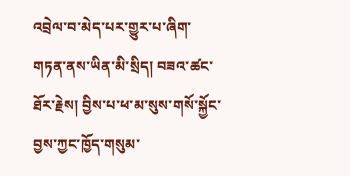འབྲེལ་བ་མེད་པར་གྱུར་པ་ཞིག་གཏན་ནས་ཡིན་མི་སྲིད། བཟའ་ཚང་ཐོར་རྗེས། བྱིས་པ་ཕ་མ་སུས་གསོ་སྐྱོང་བྱས་ཀྱང་ཁྱོད་གསུམ་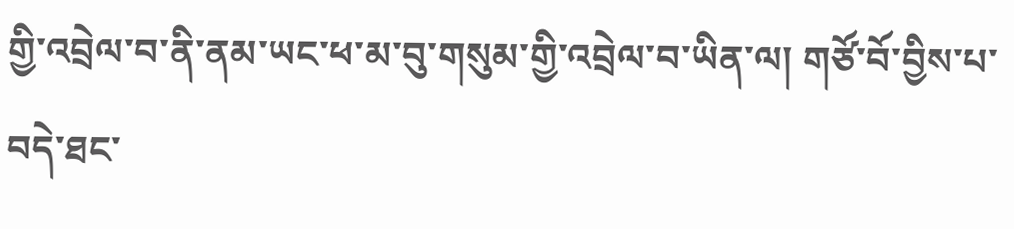གྱི་འབྲེལ་བ་ནི་ནམ་ཡང་ཕ་མ་བུ་གསུམ་གྱི་འབྲེལ་བ་ཡིན་ལ། གཙོ་བོ་བྱིས་པ་བདེ་ཐང་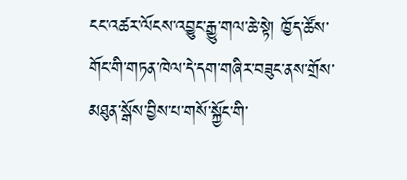ངང་འཚར་ལོངས་འབྱུང་རྒྱུ་གལ་ཆེ་སྟེ། ཁྱོད་ཚོས་གོང་གི་གཏན་ཁེལ་དེ་དག་གཞིར་བཟུང་ནས་གྲོས་མཐུན་སྒོས་བྱིས་པ་གསོ་སྐྱོང་གི་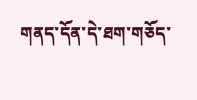གནད་དོན་དེ་ཐག་གཅོད་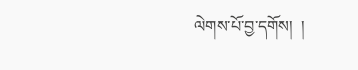ལེགས་པོ་བྱ་དགོས།  །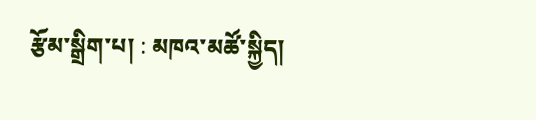རྩོམ་སྒྲིག་པ། : མཁའ་མཚོ་སྐྱིད།